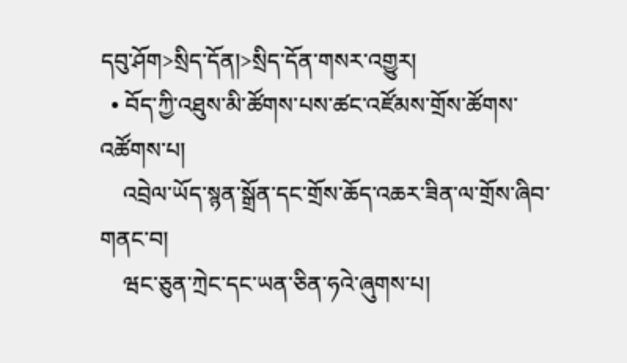དབུ་ཤོག>སྲིད་དོན།>སྲིད་དོན་གསར་འགྱུར།
  • བོད་ཀྱི་འཐུས་མི་ཚོགས་པས་ཚང་འཛོམས་གྲོས་ཚོགས་འཚོགས་པ།
    འབྲེལ་ཡོད་སྙན་སྒྲོན་དང་གྲོས་ཆོད་འཆར་ཟིན་ལ་གྲོས་ཞིབ་གནང་བ།
    ཝང་ཅུན་ཀྲེང་དང་ཡན་ཅིན་ཧའེ་ཞུགས་པ།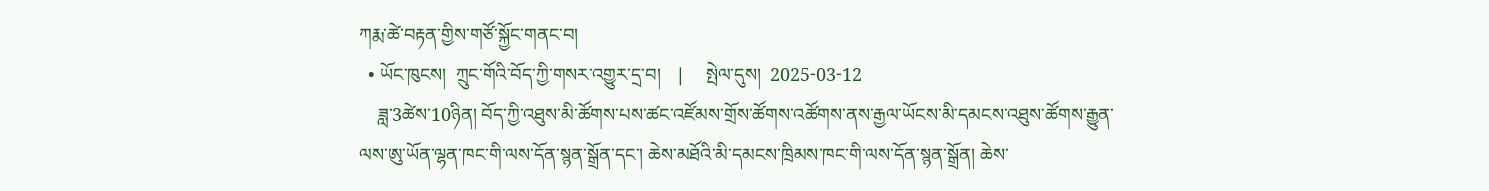ཀརྨ་ཚེ་བརྟན་གྱིས་གཙོ་སྐྱོང་གནང་བ།
  • ཡོང་ཁུངས།  ཀྲུང་གོའི་བོད་ཀྱི་གསར་འགྱུར་དྲ་བ།    |     སྤེལ་དུས།  2025-03-12
    ཟླ་3ཚེས་10ཉིན། བོད་ཀྱི་འཐུས་མི་ཚོགས་པས་ཚང་འཛོམས་གྲོས་ཚོགས་འཚོགས་ནས་རྒྱལ་ཡོངས་མི་དམངས་འཐུས་ཚོགས་རྒྱུན་ལས་ཨུ་ཡོན་ལྷན་ཁང་གི་ལས་དོན་སྙན་སྒྲོན་དང་། ཆེས་མཐོའི་མི་དམངས་ཁྲིམས་ཁང་གི་ལས་དོན་སྙན་སྒྲོན། ཆེས་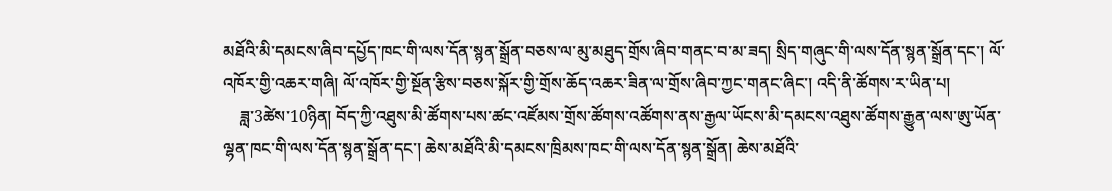མཐོའི་མི་དམངས་ཞིབ་དཔྱོད་ཁང་གི་ལས་དོན་སྙན་སྒྲོན་བཅས་ལ་མུ་མཐུད་གྲོས་ཞིབ་གནང་བ་མ་ཟད། སྲིད་གཞུང་གི་ལས་དོན་སྙན་སྒྲོན་དང་། ལོ་འཁོར་གྱི་འཆར་གཞི། ལོ་འཁོར་གྱི་སྔོན་རྩིས་བཅས་སྐོར་གྱི་གྲོས་ཆོད་འཆར་ཟིན་ལ་གྲོས་ཞིབ་ཀྱང་གནང་ཞིང་། འདི་ནི་ཚོགས་ར་ཡིན་པ།
    ཟླ་3ཚེས་10ཉིན། བོད་ཀྱི་འཐུས་མི་ཚོགས་པས་ཚང་འཛོམས་གྲོས་ཚོགས་འཚོགས་ནས་རྒྱལ་ཡོངས་མི་དམངས་འཐུས་ཚོགས་རྒྱུན་ལས་ཨུ་ཡོན་ལྷན་ཁང་གི་ལས་དོན་སྙན་སྒྲོན་དང་། ཆེས་མཐོའི་མི་དམངས་ཁྲིམས་ཁང་གི་ལས་དོན་སྙན་སྒྲོན། ཆེས་མཐོའི་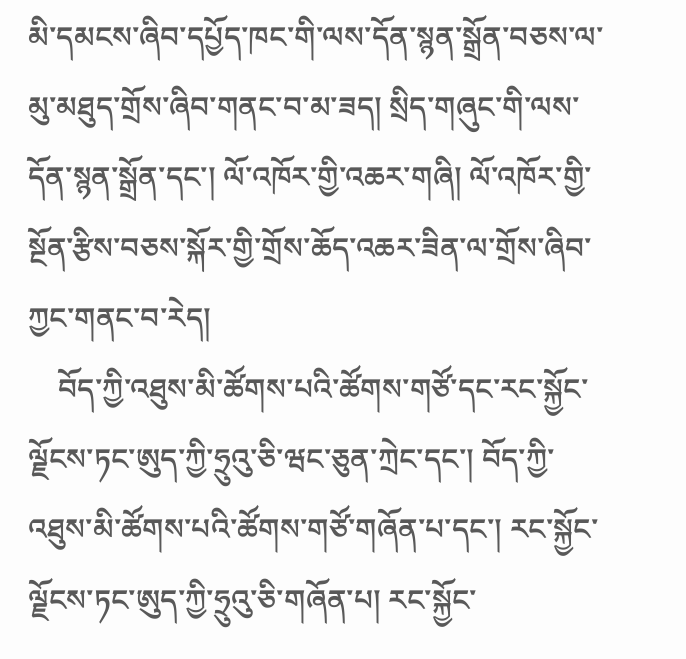མི་དམངས་ཞིབ་དཔྱོད་ཁང་གི་ལས་དོན་སྙན་སྒྲོན་བཅས་ལ་མུ་མཐུད་གྲོས་ཞིབ་གནང་བ་མ་ཟད། སྲིད་གཞུང་གི་ལས་དོན་སྙན་སྒྲོན་དང་། ལོ་འཁོར་གྱི་འཆར་གཞི། ལོ་འཁོར་གྱི་སྔོན་རྩིས་བཅས་སྐོར་གྱི་གྲོས་ཆོད་འཆར་ཟིན་ལ་གྲོས་ཞིབ་ཀྱང་གནང་བ་རེད།
    བོད་ཀྱི་འཐུས་མི་ཚོགས་པའི་ཚོགས་གཙོ་དང་རང་སྐྱོང་ལྗོངས་ཏང་ཨུད་ཀྱི་ཧྲུའུ་ཅི་ཝང་ཅུན་ཀྲེང་དང་། བོད་ཀྱི་འཐུས་མི་ཚོགས་པའི་ཚོགས་གཙོ་གཞོན་པ་དང་། རང་སྐྱོང་ལྗོངས་ཏང་ཨུད་ཀྱི་ཧྲུའུ་ཅི་གཞོན་པ། རང་སྐྱོང་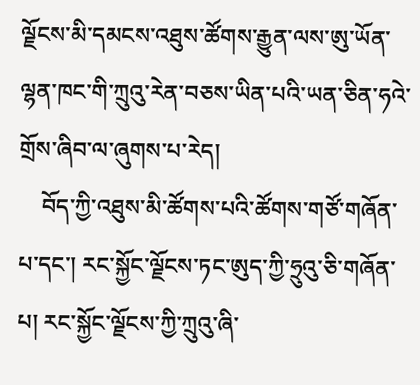ལྗོངས་མི་དམངས་འཐུས་ཚོགས་རྒྱུན་ལས་ཨུ་ཡོན་ལྷན་ཁང་གི་ཀྲུའུ་རེན་བཅས་ཡིན་པའི་ཡན་ཅིན་ཧའེ་གྲོས་ཞིབ་ལ་ཞུགས་པ་རེད།
    བོད་ཀྱི་འཐུས་མི་ཚོགས་པའི་ཚོགས་གཙོ་གཞོན་པ་དང་། རང་སྐྱོང་ལྗོངས་ཏང་ཨུད་ཀྱི་ཧྲུའུ་ཅི་གཞོན་པ། རང་སྐྱོང་ལྗོངས་ཀྱི་ཀྲུའུ་ཞི་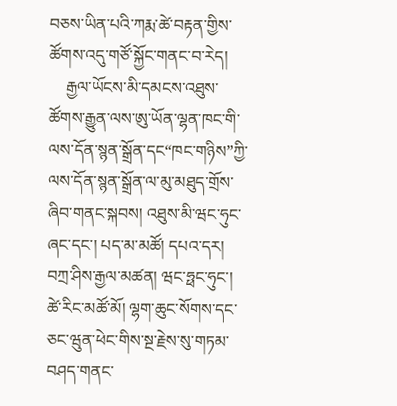བཅས་ཡིན་པའི་ཀརྨ་ཚེ་བརྟན་གྱིས་ཚོགས་འདུ་གཙོ་སྐྱོང་གནང་བ་རེད།
    རྒྱལ་ཡོངས་མི་དམངས་འཐུས་ཚོགས་རྒྱུན་ལས་ཨུ་ཡོན་ལྷན་ཁང་གི་ལས་དོན་སྙན་སྒྲོན་དང“ཁང་གཉིས”ཀྱི་ལས་དོན་སྙན་སྒྲོན་ལ་མུ་མཐུད་གྲོས་ཞིབ་གནང་སྐབས། འཐུས་མི་ཝང་ཧུང་ཞང་དང་། པད་མ་མཚོ། དཔའ་དར། བཀྲ་ཤིས་རྒྱལ་མཚན། ཝང་ཧྥང་ཧུང་། ཚེ་རིང་མཚོ་མོ། ལྷག་ཆུང་སོགས་དང་ཅང་ཝུན་ཕེང་གིས་སྔ་རྗེས་སུ་གཏམ་བཤད་གནང་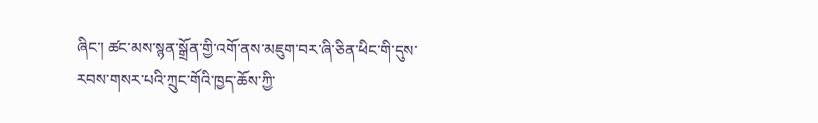ཞིང་། ཚང་མས་སྙན་སྒྲོན་གྱི་འགོ་ནས་མཇུག་བར་ཞི་ཅིན་ཕིང་གི་དུས་རབས་གསར་པའི་ཀྲུང་གོའི་ཁྱད་ཆོས་ཀྱི་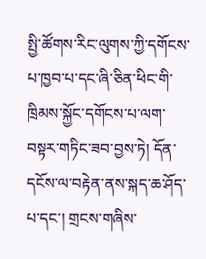སྤྱི་ཚོགས་རིང་ལུགས་ཀྱི་དགོངས་པ་ཁྱབ་པ་དང་ཞི་ཅིན་ཕིང་གི་ཁྲིམས་སྐྱོང་དགོངས་པ་ལག་བསྟར་གཏིང་ཟབ་བྱས་ཏེ། དོན་དངོས་ལ་བརྟེན་ནས་སྐད་ཆ་ཤོད་པ་དང་། གྲངས་གཞིས་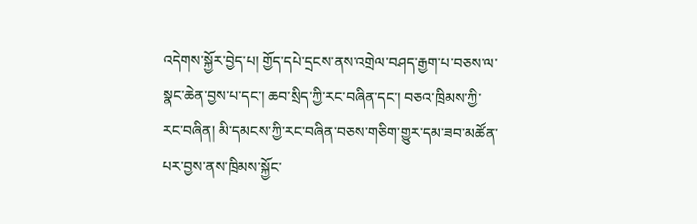འདེགས་སྐྱོར་བྱེད་པ། གྱོད་དཔེ་དྲངས་ནས་འགྲེལ་བཤད་རྒྱག་པ་བཅས་ལ་སྣང་ཆེན་བྱས་པ་དང་། ཆབ་སྲིད་ཀྱི་རང་བཞིན་དང་། བཅའ་ཁྲིམས་ཀྱི་རང་བཞིན། མི་དམངས་ཀྱི་རང་བཞིན་བཅས་གཅིག་གྱུར་དམ་ཟབ་མཚོན་པར་བྱས་ནས་ཁྲིམས་སྐྱོང་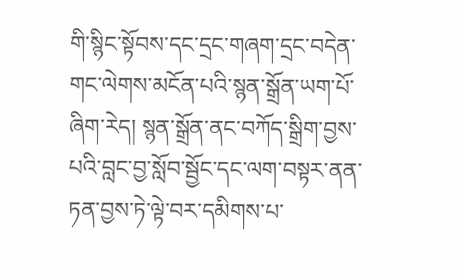གི་སྙིང་སྟོབས་དང་དྲང་གཞག་དྲང་བདེན་གང་ལེགས་མངོན་པའི་སྙན་སྒྲོན་ཡག་པོ་ཞིག་རེད། སྙན་སྒྲོན་ནང་བཀོད་སྒྲིག་བྱས་པའི་བླང་བྱ་སློབ་སྦྱོང་དང་ལག་བསྟར་ནན་ཏན་བྱས་ཏེ་ལྟེ་བར་དམིགས་པ་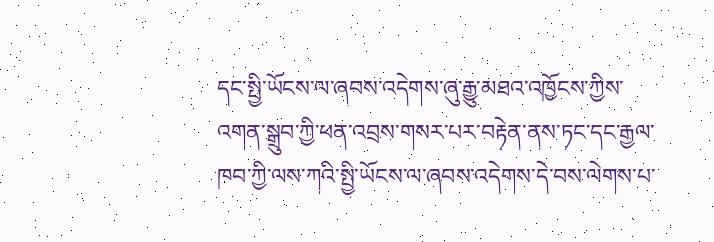དང་སྤྱི་ཡོངས་ལ་ཞབས་འདེགས་ཞུ་རྒྱུ་མཐའ་འཁྱོངས་ཀྱིས་འགན་སྒྲུབ་ཀྱི་ཕན་འབྲས་གསར་པར་བརྟེན་ནས་ཏང་དང་རྒྱལ་ཁབ་ཀྱི་ལས་ཀའི་སྤྱི་ཡོངས་ལ་ཞབས་འདེགས་དེ་བས་ལེགས་པ་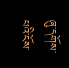ཞུ་དགོས་པའི་ངོས་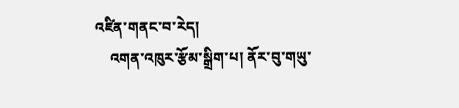འཛིན་གནང་བ་རེད།
    འགན་འཁུར་རྩོམ་སྒྲིག་པ། ནོར་བུ་གཡུ་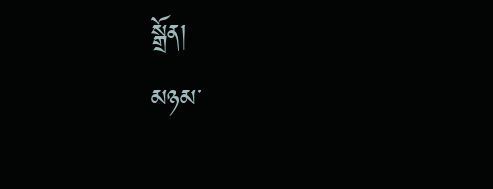སྒྲོན།
མཉམ་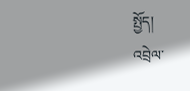སྤྱོད།
འབྲེལ་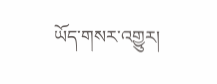ཡོད་གསར་འགྱུར།